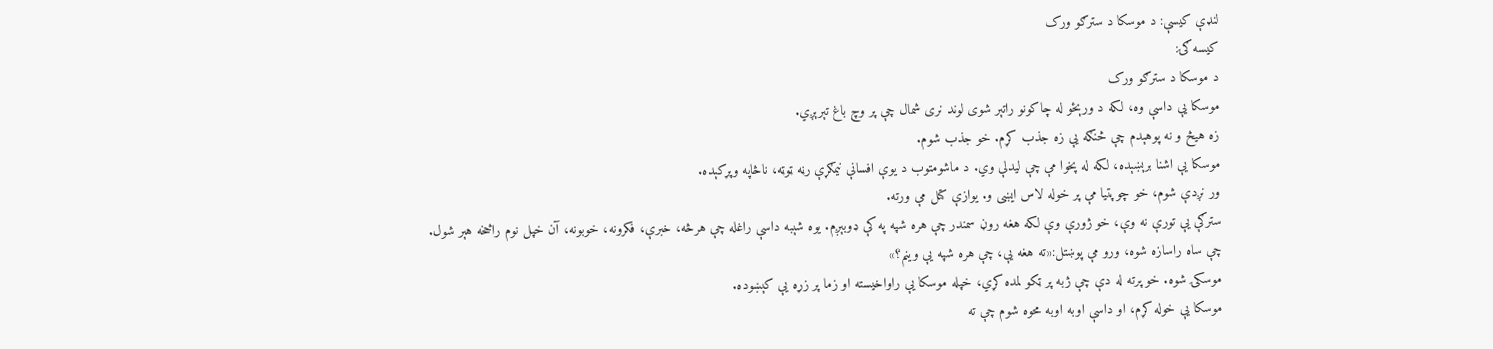لنډې کيسې: د موسکا د سترګو ورک
کیسه ګۍ:
د موسکا د سترګو ورک
موسکا یې داسې وه، لکه د ورېځو له چاکونو راتېر شوی لوند نری شمال چې پر وچ باغ تېرېږي.
زه هیڅ و نه پوهېدم چې څنګه يې زه جذب کړم. خو جذب شوم.
موسکا يې اشنا برېښېده، لکه له پخوا مې چې لیدلې وي. د ماشومتوب د یوې افسانې نیمګړې رڼه ټوټه، ناڅاپه وپړکېده.
ور نږدې شوم، خو چوپتیا مې پر خوله لاس ايښی و. یوازې کتل مې ورته.
سترګې یې تورې نه وې، خو ژورې وې لکه هغه روڼ سمندر چې هره شپه په کې ډوبېږم. یوه شېبه داسې راغله چې هرڅه، خبرې، فکرونه، خوبونه، آن خپل نوم راڅخه هېر شول.
چې ساه راسازه شوه، ورو مې پوښتل:«ته هغه یې، چې هره شپه یې وینم؟»
موسکۍ شوه. خو پرته له دې چې ژبه پر ټکو لمده کړي، خپله موسکا یې راواخیسته او زما پر زړه یې کېښوده.
موسکا یې خوله کړم، او داسې اوبه اوبه محوه شوم چې ته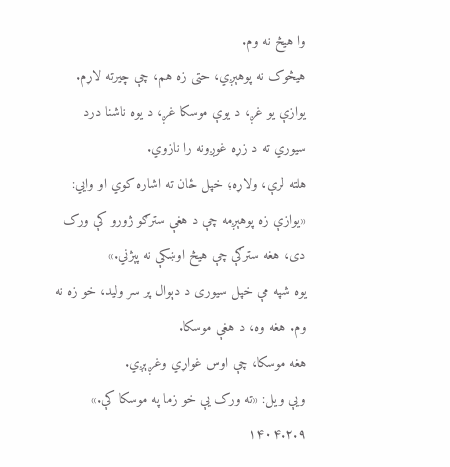وا هیڅ نه وم.
هیڅوک نه پوهېږي، حتی زه هم، چې چیرته لاړم. یوازې یو غږ، د يوې موسکا غږ، د یوه ناشنا درد سیوري ته د زړه غوږونه را نازوي.
هلته لرې، ولاړه؛ خپل ځان ته اشاره کوي او وايي: «یوازې زه پوهېږمه چې د هغې سترګو ژورو کې ورک دی، هغه سترګې چې هیڅ اوښکې نه پېژني.»
یوه شپه مې خپل سیوری د دېوال پر سر ولید، خو زه نه وم. هغه وه، د هغې موسکا.
هغه موسکا، چې اوس غواړي وغږېږي.
ویې ویل: «ته ورک يې خو زما په موسکا کې.»
۱۴۰۴.۲.۹